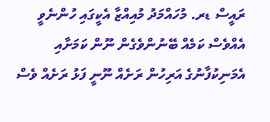ރައީސް ޑރ. މުހައްމަދު މުއިއްޒާ އެކީގައި ހުންނެވީ އެއްވެސް ކަމެއް ބޭނުންވެގެން ނޫން ކަމަށާއި އެމަނިކުފާނުގެ އަރިހުން ރަށެއް ނޫނީ ފަޅު ރަށެއް ވެސް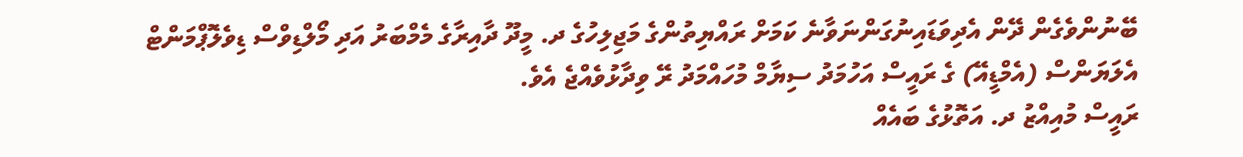ބޭނުންވެގެން ދޭން އެދިވަޑައިނުގަންނަވާނެ ކަމަށް ރައްޔިތުންގެ މަޖިލިހުގެ ދ. މީދޫ ދާއިރާގެ މެމްބަރު އަދި މޯލްޑިވްސް ޑިވެލޮޕްމަންޓް އެލަޔަންސް (އެމްޑީއޭ) ގެ ރައީސް އަހުމަދު ސިޔާމް މުހައްމަދު ރޭ ވިދާޅުވެއްޖެ އެވެ.
ރައީސް މުއިއްޒު ދ. އަތޮޅުގެ ބައެއް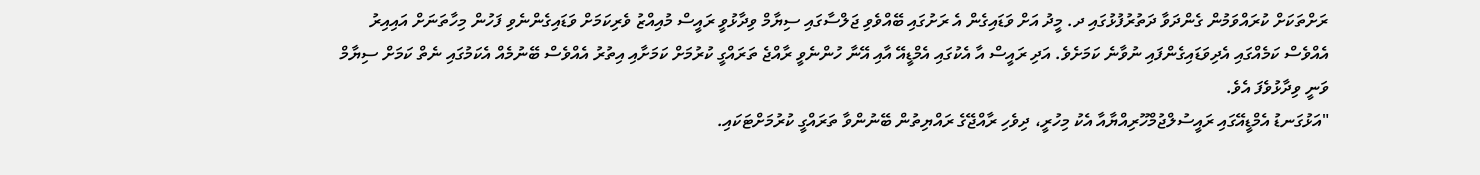ރަށްތަކަށް ކުރައްވަމުން ގެންދަވާ ދަތުރުފުޅުގައި ދ. މީދު އަށް ވަޑައިގެން އެ ރަށުގައި ބޭއްވެވި ޖަލްސާގައި ސިޔާމް ވިދާޅުވީ ރައީސް މުއިއްޒު ވެރިކަމަށް ވަޑައިގެންނެވި ފަހުން މިހާތަނަށް އައިއިރު އެއްވެސް ކަމެއްގައި އެދިވަޑައިގެންފައި ނުވާނެ ކަމަށެވެ. އަދި ރައީސް އާ އެކުގައި އެމްޑީއޭ އާއި އޭނާ ހުންނެވީ ރާއްޖެ ތަރައްގީ ކުރުމަށް ކަމަށާއި އިތުރު އެއްވެސް ބޭނުމެއް އެކަމުގައި ނެތް ކަމަށް ސިޔާމް ވަނީ ވިދާޅުވެފަ އެވެ.
"އަޅުގަނޑު އެމްޑީއޭގައި ރައީސުލްޖުމްހޫރިއްޔާއާ އެކު މިހުރީ، ދިވެހި ރާއްޖޭގެ ރައްޔިތުން ބޭނުންވާ ތަރައްގީ ކުރުމަށްޓަކައި.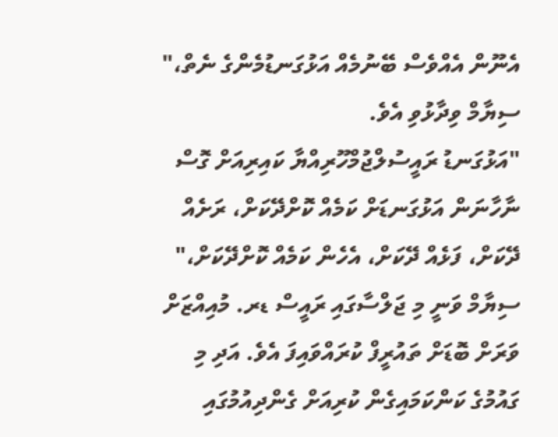އެނޫން އެއްވެސް ބޭނުމެއް އަޅުގަނޑުމެންގެ ނެތް،" ސިޔާމް ވިދާޅުވި އެވެ.
"އަޅުގަނޑު ރައީސުލްޖުމްހޫރިއްޔާ ކައިރިއަށް ގޮސް ނާހާނަން އަޅުގަނޑަށް ކަމެއް ކޮށްދޭކަށް، ރަށެއް ދޭކަށް، ފަޅެއް ދޭކަށް، އެހެން ކަމެއް ކޮށްދޭކަށް،"
ސިޔާމް ވަނީ މި ޖަލްސާގައި ރައީސް ޑރ. މުއިއްޒަށް ވަރަށް ބޮޑަށް ތައުރީފް ކުރައްވައިފަ އެވެ. އަދި މި ގައުމުގެ ކަންކަމައިގެން ކުރިއަށް ގެންދިއުމުގައި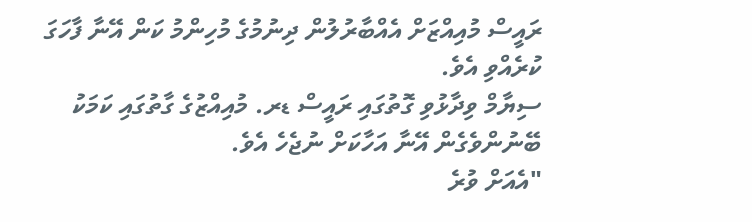ރައީސް މުއިއްޒަށް އެއްބާރުލުން ދިނުމުގެ މުހިންމު ކަން އޭނާ ފާހަގަ ކުރެއްވި އެވެ.
ސިޔާމް ވިދާޅުވި ގޮތުގައި ރައީސް ޑރ. މުއިއްޒުގެ ގާތުގައި ކަމަކު ބޭނުންވެގެން އޭނާ އަހާކަށް ނުޖެހެ އެވެ.
"އެއަށް ވުރެ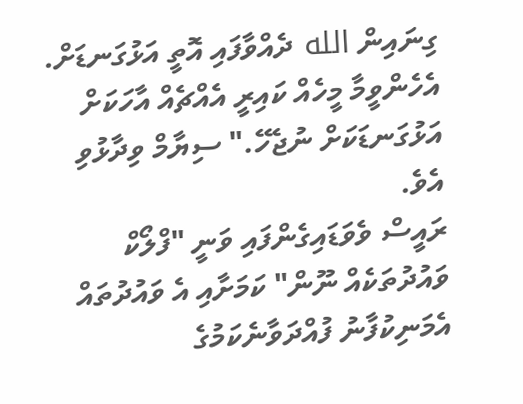ގިނައިން الله ދެއްވާފައި އޮތީ އަޅުގަނޑަށް. އެހެންވީމާ މީހެއް ކައިރީ އެއްޗެއް އާހަކަށް އަޅުގަނޑަކަށް ނުޖެހޭ." ސިޔާމް ވިދާޅުވި އެވެ.
ރައީސް ވެވަޑައިގެންފައި ވަނީ "ފްލޯކް ވައުދުތަކެއް ނޫން" ކަމަށާއި އެ ވައުދުތައް އެމަނިކުފާނު ފުއްދަވާނެކަމުގެ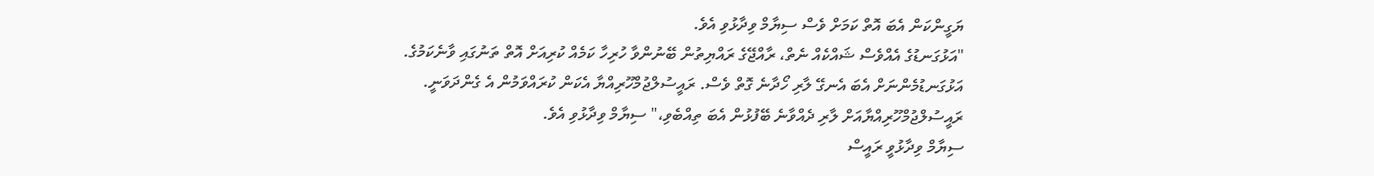ޔަގީންކަން އެބަ އޮތް ކަމަށް ވެސް ސިޔާމް ވިދާޅުވި އެވެ.
"އަޅުގަނޑުގެ އެއްވެސް ޝައްކެއް ނެތް، ރާއްޖޭގެ ރައްޔިތުން ބޭނުންވާ ހުރިހާ ކަމެއް ކުރިއަށް އޮތް ތަނުގައި ވާނެކަމުގެ. އަޅުގަނޑުމެންނަށް އެބަ އެނގޭ ލާރި ހޯދާނެ ގޮތް ވެސް. ރައީސުލްޖުމްހޫރިއްޔާ އެކަން ކުރައްވަމުން އެ ގެންދަވަނީ. ރައީސުލްޖުމްހޫރިއްޔާއަށް ލާރި ދެއްވާނެ ބޭފުޅުން އެބަ ތިއްބެވި،" ސިޔާމް ވިދާޅުވި އެވެ.
ސިޔާމް ވިދާޅުވީ ރައީސް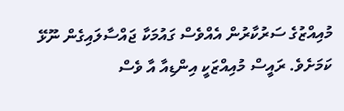މުއިއްޒުގެ ސަރުކާރުން އެއްވެސް ގައުމަކާ ޖައްސާލައިގެން ނޫޅޭ ކަމަށެވެ. ރައީސް މުއިއްޒަކީ އިންޑިއާ އާ ވެސް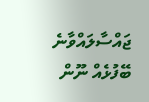ޖައްސާލައްވާނެ ބޭފުޅެއް ނޫން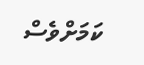ކަމަށްވެސް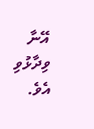އޭނާ ވިދާޅުވި އެވެ.